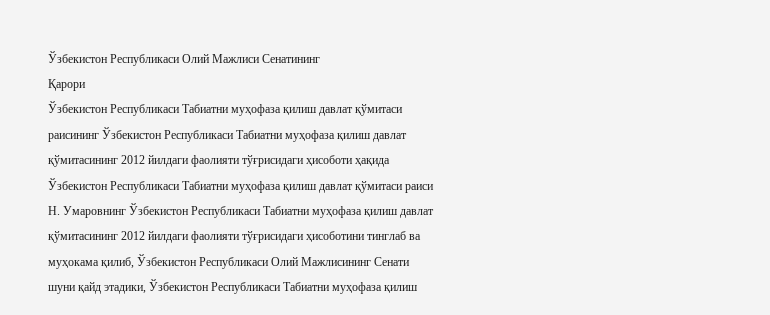Ўзбекистон Республикаси Олий Мажлиси Сенатининг
Қарори
Ўзбекистон Республикаси Табиатни муҳофаза қилиш давлат қўмитаси раисининг Ўзбекистон Республикаси Табиатни муҳофаза қилиш давлат қўмитасининг 2012 йилдаги фаолияти тўғрисидаги ҳисоботи ҳақида
Ўзбекистон Республикаси Табиатни муҳофаза қилиш давлат қўмитаси раиси Н. Умаровнинг Ўзбекистон Республикаси Табиатни муҳофаза қилиш давлат қўмитасининг 2012 йилдаги фаолияти тўғрисидаги ҳисоботини тинглаб ва муҳокама қилиб, Ўзбекистон Республикаси Олий Мажлисининг Сенати шуни қайд этадики, Ўзбекистон Республикаси Табиатни муҳофаза қилиш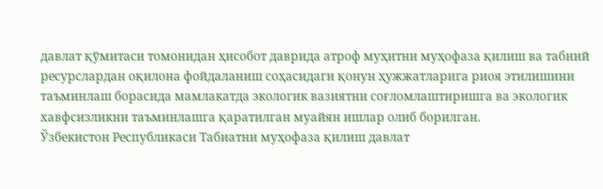давлат қўмитаси томонидан ҳисобот даврида атроф муҳитни муҳофаза қилиш ва табиий ресурслардан оқилона фойдаланиш соҳасидаги қонун ҳужжатларига риоя этилишини таъминлаш борасида мамлакатда экологик вазиятни соғломлаштиришга ва экологик хавфсизликни таъминлашга қаратилган муайян ишлар олиб борилган.
Ўзбекистон Республикаси Табиатни муҳофаза қилиш давлат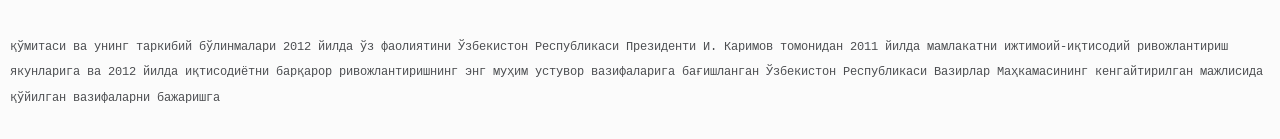қўмитаси ва унинг таркибий бўлинмалари 2012 йилда ўз фаолиятини Ўзбекистон Республикаси Президенти И. Каримов томонидан 2011 йилда мамлакатни ижтимоий-иқтисодий ривожлантириш якунларига ва 2012 йилда иқтисодиётни барқарор ривожлантиришнинг энг муҳим устувор вазифаларига бағишланган Ўзбекиcтон Республикаси Вазирлар Маҳкамасининг кенгайтирилган мажлисида қўйилган вазифаларни бажаришга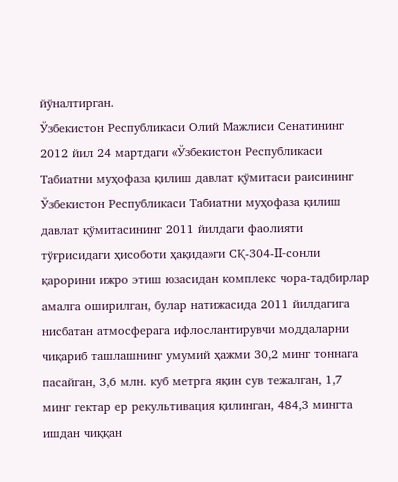йўналтирган.
Ўзбекистон Республикаси Олий Мажлиси Сенатининг 2012 йил 24 мартдаги «Ўзбекистон Республикаси Табиатни муҳофаза қилиш давлат қўмитаси раисининг Ўзбекистон Республикаси Табиатни муҳофаза қилиш давлат қўмитасининг 2011 йилдаги фаолияти тўғрисидаги ҳисоботи ҳақида»ги СҚ-304-II-сонли қарорини ижро этиш юзасидан комплекс чора-тадбирлар амалга оширилган, булар натижасида 2011 йилдагига нисбатан атмосферага ифлослантирувчи моддаларни чиқариб ташлашнинг умумий ҳажми 30,2 минг тоннага пасайган, 3,6 млн. куб метрга яқин сув тежалган, 1,7 минг гектар ер рекультивация қилинган, 484,3 мингта ишдан чиққан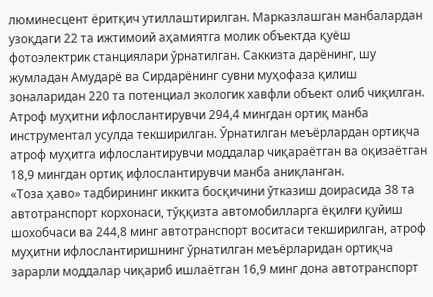люминесцент ёритқич утиллаштирилган. Марказлашган манбалардан узоқдаги 22 та ижтимоий аҳамиятга молик объектда қуёш фотоэлектрик станциялари ўрнатилган. Саккизта дарёнинг, шу жумладан Амударё ва Сирдарёнинг сувни муҳофаза қилиш зоналаридан 220 та потенциал экологик хавфли объект олиб чиқилган. Атроф муҳитни ифлослантирувчи 294,4 мингдан ортиқ манба инструментал усулда текширилган. Ўрнатилган меъёрлардан ортиқча атроф муҳитга ифлослантирувчи моддалар чиқараётган ва оқизаётган 18,9 мингдан ортиқ ифлослантирувчи манба аниқланган.
«Тоза ҳаво» тадбирининг иккита босқичини ўтказиш доирасида 38 та автотранспорт корхонаси, тўққизта автомобилларга ёқилғи қуйиш шохобчаси ва 244,8 минг автотранспорт воситаси текширилган, атроф муҳитни ифлослантиришнинг ўрнатилган меъёрларидан ортиқча зарарли моддалар чиқариб ишлаётган 16,9 минг дона автотранспорт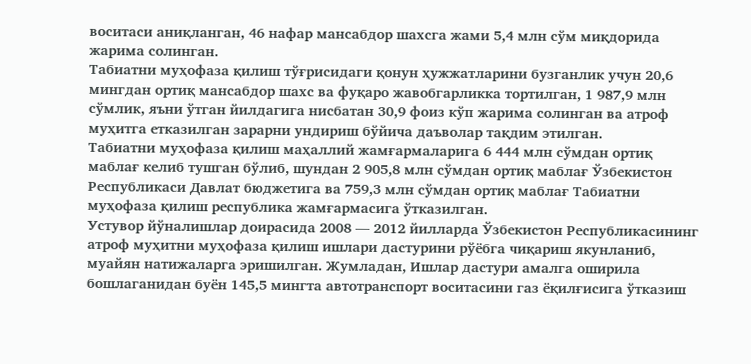воситаси аниқланган, 46 нафар мансабдор шахсга жами 5,4 млн сўм миқдорида жарима солинган.
Табиатни муҳофаза қилиш тўғрисидаги қонун ҳужжатларини бузганлик учун 20,6 мингдан ортиқ мансабдор шахс ва фуқаро жавобгарликка тортилган, 1 987,9 млн сўмлик, яъни ўтган йилдагига нисбатан 30,9 фоиз кўп жарима солинган ва атроф муҳитга етказилган зарарни ундириш бўйича даъволар тақдим этилган.
Табиатни муҳофаза қилиш маҳаллий жамғармаларига 6 444 млн сўмдан ортиқ маблағ келиб тушган бўлиб, шундан 2 905,8 млн сўмдан ортиқ маблағ Ўзбекистон Республикаси Давлат бюджетига ва 759,3 млн сўмдан ортиқ маблағ Табиатни муҳофаза қилиш республика жамғармасига ўтказилган.
Устувор йўналишлар доирасида 2008 — 2012 йилларда Ўзбекистон Республикасининг атроф муҳитни муҳофаза қилиш ишлари дастурини рўёбга чиқариш якунланиб, муайян натижаларга эришилган. Жумладан, Ишлар дастури амалга оширила бошлаганидан буён 145,5 мингта автотранспорт воситасини газ ёқилғисига ўтказиш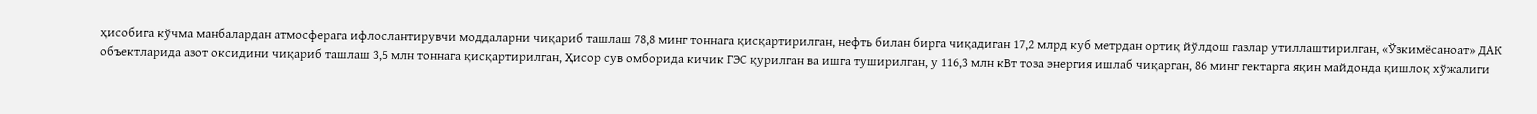ҳисобига кўчма манбалардан атмосферага ифлослантирувчи моддаларни чиқариб ташлаш 78,8 минг тоннага қисқартирилган, нефть билан бирга чиқадиган 17,2 млрд куб метрдан ортиқ йўлдош газлар утиллаштирилган, «Ўзкимёсаноат» ДАК объектларида азот оксидини чиқариб ташлаш 3,5 млн тоннага қисқартирилган, Ҳисор сув омборида кичик ГЭС қурилган ва ишга туширилган, у 116,3 млн кВт тоза энергия ишлаб чиқарган, 86 минг гектарга яқин майдонда қишлоқ хўжалиги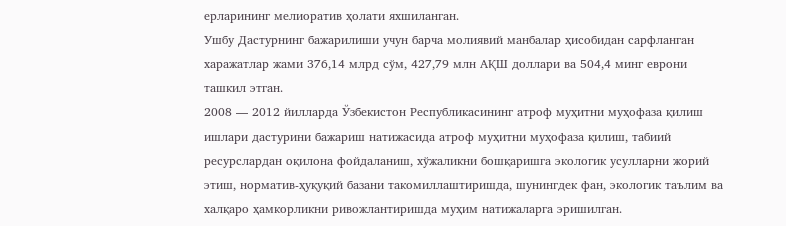ерларининг мелиоратив ҳолати яхшиланган.
Ушбу Дастурнинг бажарилиши учун барча молиявий манбалар ҳисобидан сарфланган харажатлар жами 376,14 млрд сўм, 427,79 млн АҚШ доллари ва 504,4 минг еврони ташкил этган.
2008 — 2012 йилларда Ўзбекистон Республикасининг атроф муҳитни муҳофаза қилиш ишлари дастурини бажариш натижасида атроф муҳитни муҳофаза қилиш, табиий ресурслардан оқилона фойдаланиш, хўжаликни бошқаришга экологик усулларни жорий этиш, норматив-ҳуқуқий базани такомиллаштиришда, шунингдек фан, экологик таълим ва халқаро ҳамкорликни ривожлантиришда муҳим натижаларга эришилган.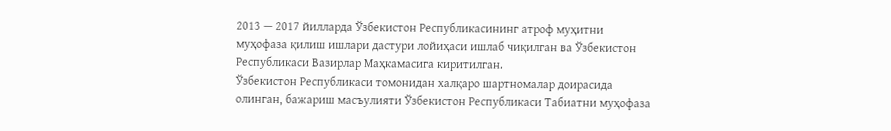2013 — 2017 йилларда Ўзбекистон Республикасининг атроф муҳитни муҳофаза қилиш ишлари дастури лойиҳаси ишлаб чиқилган ва Ўзбекистон Республикаси Вазирлар Маҳкамасига киритилган.
Ўзбекистон Республикаси томонидан халқаро шартномалар доирасида олинган, бажариш масъулияти Ўзбекистон Республикаси Табиатни муҳофаза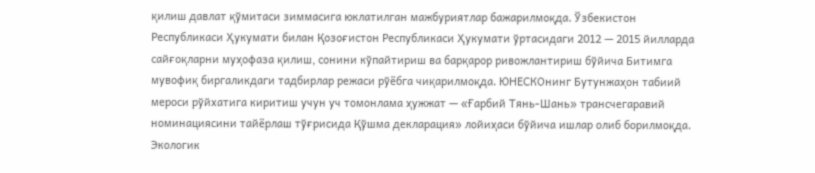қилиш давлат қўмитаси зиммасига юклатилган мажбуриятлар бажарилмоқда. Ўзбекистон Республикаси Ҳукумати билан Қозоғистон Республикаси Ҳукумати ўртасидаги 2012 — 2015 йилларда сайғоқларни муҳофаза қилиш, сонини кўпайтириш ва барқарор ривожлантириш бўйича Битимга мувофиқ биргаликдаги тадбирлар режаси рўёбга чиқарилмоқда. ЮНЕСКОнинг Бутунжаҳон табиий мероси рўйхатига киритиш учун уч томонлама ҳужжат — «Ғарбий Тянь-Шань» трансчегаравий номинациясини тайёрлаш тўғрисида Қўшма декларация» лойиҳаси бўйича ишлар олиб борилмоқда.
Экологик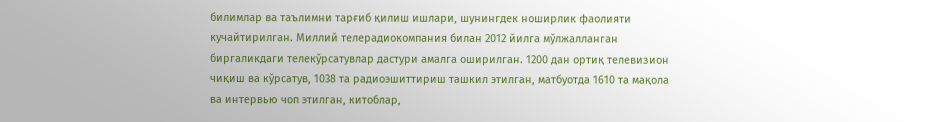билимлар ва таълимни тарғиб қилиш ишлари, шунингдек ноширлик фаолияти кучайтирилган. Миллий телерадиокомпания билан 2012 йилга мўлжалланган биргаликдаги телекўрсатувлар дастури амалга оширилган. 1200 дан ортиқ телевизион чиқиш ва кўрсатув, 1038 та радиоэшиттириш ташкил этилган, матбуотда 1610 та мақола ва интервью чоп этилган, китоблар,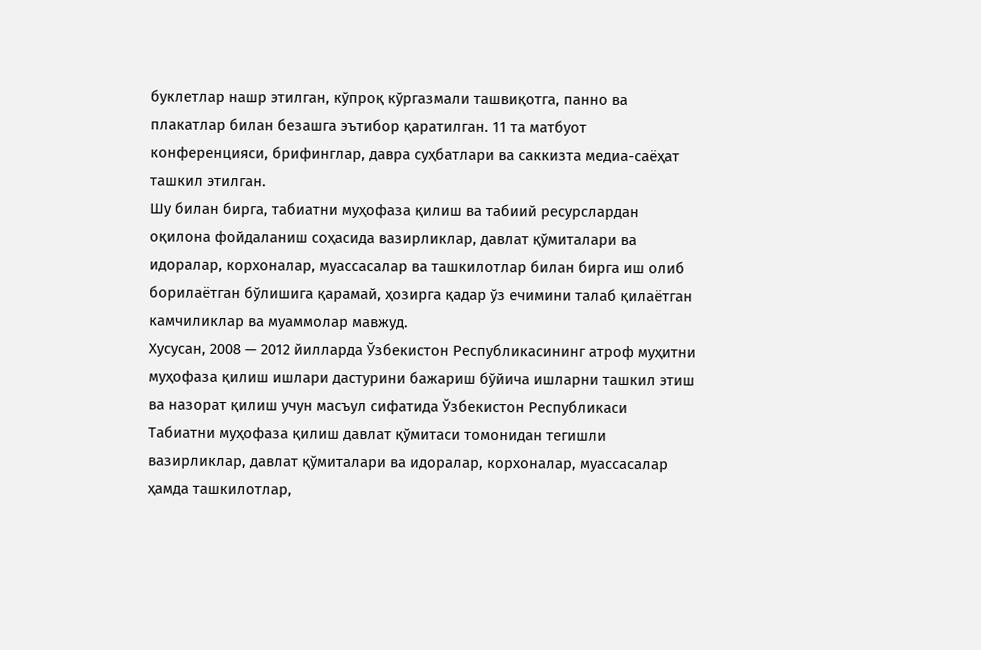буклетлар нашр этилган, кўпроқ кўргазмали ташвиқотга, панно ва плакатлар билан безашга эътибор қаратилган. 11 та матбуот конференцияси, брифинглар, давра суҳбатлари ва саккизта медиа-саёҳат ташкил этилган.
Шу билан бирга, табиатни муҳофаза қилиш ва табиий ресурслардан оқилона фойдаланиш соҳасида вазирликлар, давлат қўмиталари ва идоралар, корхоналар, муассасалар ва ташкилотлар билан бирга иш олиб борилаётган бўлишига қарамай, ҳозирга қадар ўз ечимини талаб қилаётган камчиликлар ва муаммолар мавжуд.
Хусусан, 2008 — 2012 йилларда Ўзбекистон Республикасининг атроф муҳитни муҳофаза қилиш ишлари дастурини бажариш бўйича ишларни ташкил этиш ва назорат қилиш учун масъул сифатида Ўзбекистон Республикаси Табиатни муҳофаза қилиш давлат қўмитаси томонидан тегишли вазирликлар, давлат қўмиталари ва идоралар, корхоналар, муассасалар ҳамда ташкилотлар,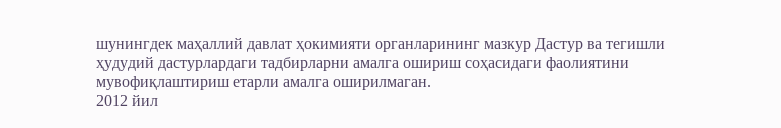шунингдек маҳаллий давлат ҳокимияти органларининг мазкур Дастур ва тегишли ҳудудий дастурлардаги тадбирларни амалга ошириш соҳасидаги фаолиятини мувофиқлаштириш етарли амалга оширилмаган.
2012 йил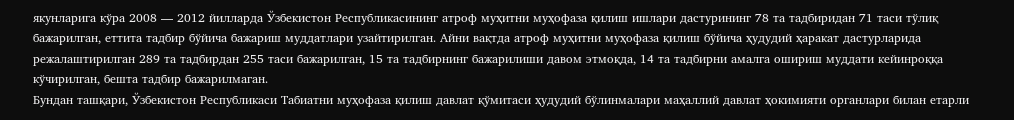якунларига кўра 2008 — 2012 йилларда Ўзбекистон Республикасининг атроф муҳитни муҳофаза қилиш ишлари дастурининг 78 та тадбиридан 71 таси тўлиқ бажарилган, еттита тадбир бўйича бажариш муддатлари узайтирилган. Айни вақтда атроф муҳитни муҳофаза қилиш бўйича ҳудудий ҳаракат дастурларида режалаштирилган 289 та тадбирдан 255 таси бажарилган, 15 та тадбирнинг бажарилиши давом этмоқда, 14 та тадбирни амалга ошириш муддати кейинроққа кўчирилган, бешта тадбир бажарилмаган.
Бундан ташқари, Ўзбекистон Республикаси Табиатни муҳофаза қилиш давлат қўмитаси ҳудудий бўлинмалари маҳаллий давлат ҳокимияти органлари билан етарли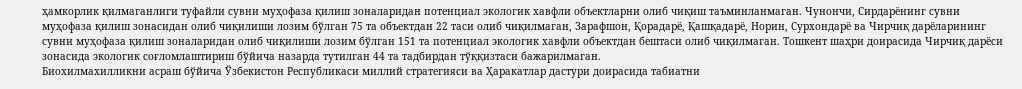ҳамкорлик қилмаганлиги туфайли сувни муҳофаза қилиш зоналаридан потенциал экологик хавфли объектларни олиб чиқиш таъминланмаган. Чунончи, Сирдарёнинг сувни муҳофаза қилиш зонасидан олиб чиқилиши лозим бўлган 75 та объектдан 22 таси олиб чиқилмаган, Зарафшон, Қорадарё, Қашқадарё, Норин, Сурхондарё ва Чирчиқ дарёларининг сувни муҳофаза қилиш зоналаридан олиб чиқилиши лозим бўлган 151 та потенциал экологик хавфли объектдан бештаси олиб чиқилмаган. Тошкент шаҳри доирасида Чирчиқ дарёси зонасида экологик соғломлаштириш бўйича назарда тутилган 44 та тадбирдан тўққизтаси бажарилмаган.
Биохилмахилликни асраш бўйича Ўзбекистон Республикаси миллий стратегияси ва Ҳаракатлар дастури доирасида табиатни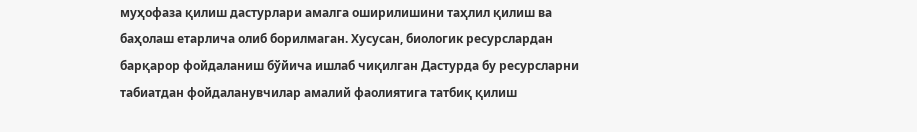муҳофаза қилиш дастурлари амалга оширилишини таҳлил қилиш ва баҳолаш етарлича олиб борилмаган. Хусусан, биологик ресурслардан барқарор фойдаланиш бўйича ишлаб чиқилган Дастурда бу ресурсларни табиатдан фойдаланувчилар амалий фаолиятига татбиқ қилиш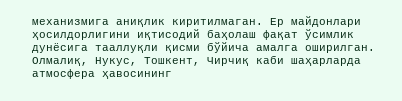механизмига аниқлик киритилмаган. Ер майдонлари ҳосилдорлигини иқтисодий баҳолаш фақат ўсимлик дунёсига тааллуқли қисми бўйича амалга оширилган.
Олмалиқ, Нукус, Тошкент, Чирчиқ каби шаҳарларда атмосфера ҳавосининг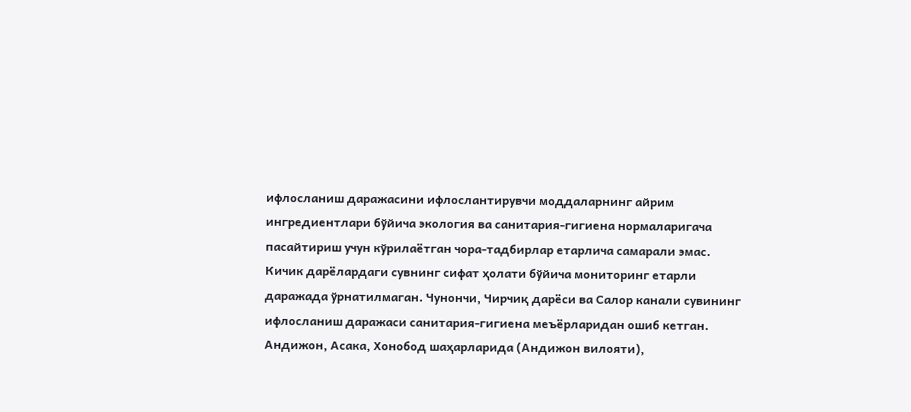ифлосланиш даражасини ифлослантирувчи моддаларнинг айрим ингредиентлари бўйича экология ва санитария-гигиена нормаларигача пасайтириш учун кўрилаётган чора-тадбирлар етарлича самарали эмас.
Кичик дарёлардаги сувнинг сифат ҳолати бўйича мониторинг етарли даражада ўрнатилмаган. Чунончи, Чирчиқ дарёси ва Салор канали сувининг ифлосланиш даражаси санитария-гигиена меъёрларидан ошиб кетган.
Андижон, Асака, Хонобод шаҳарларида (Андижон вилояти),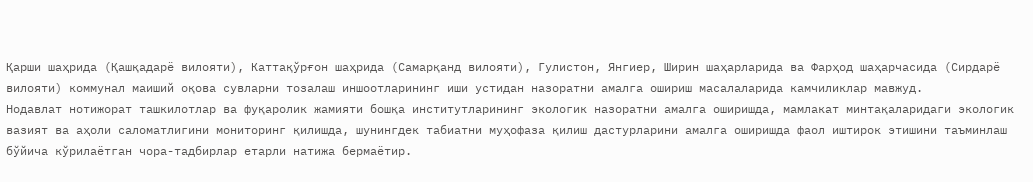Қарши шаҳрида (Қашқадарё вилояти), Каттақўрғон шаҳрида (Самарқанд вилояти), Гулистон, Янгиер, Ширин шаҳарларида ва Фарҳод шаҳарчасида (Сирдарё вилояти) коммунал маиший оқова сувларни тозалаш иншоотларининг иши устидан назоратни амалга ошириш масалаларида камчиликлар мавжуд.
Нодавлат нотижорат ташкилотлар ва фуқаролик жамияти бошқа институтларининг экологик назоратни амалга оширишда, мамлакат минтақаларидаги экологик вазият ва аҳоли саломатлигини мониторинг қилишда, шунингдек табиатни муҳофаза қилиш дастурларини амалга оширишда фаол иштирок этишини таъминлаш бўйича кўрилаётган чора-тадбирлар етарли натижа бермаётир.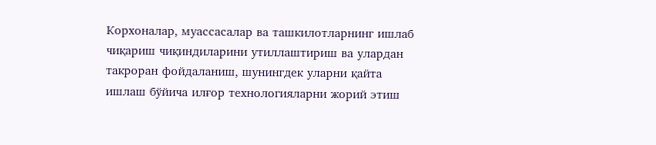Корхоналар, муассасалар ва ташкилотларнинг ишлаб чиқариш чиқиндиларини утиллаштириш ва улардан такроран фойдаланиш, шунингдек уларни қайта ишлаш бўйича илғор технологияларни жорий этиш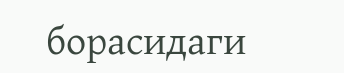борасидаги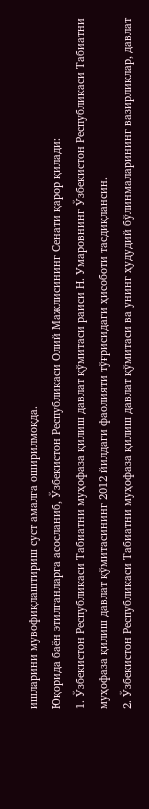ишларини мувофиқлаштириш суст амалга оширилмоқда.
Юқорида баён этилганларга асосланиб, Ўзбекистон Республикаси Олий Мажлисининг Сенати қapоp қилади:
1. Ўзбекистон Республикаси Табиатни муҳофаза қилиш давлат қўмитаси раиси Н. Умаровнинг Ўзбекистон Республикаси Табиатни муҳофаза қилиш давлат қўмитасининг 2012 йилдаги фаолияти тўғрисидаги ҳисоботи тасдиқлансин.
2. Ўзбекистон Республикаси Табиатни муҳофаза қилиш давлат қўмитаси ва унинг ҳудудий бўлинмаларининг вазирликлар, давлат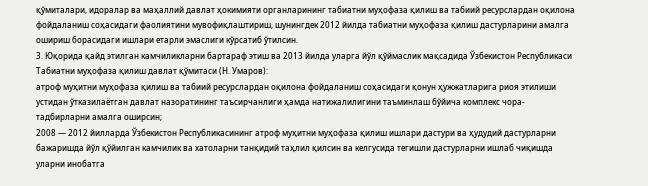қўмиталари, идоралар ва маҳаллий давлат ҳокимияти органларининг табиатни муҳофаза қилиш ва табиий ресурслардан оқилона фойдаланиш соҳасидаги фаолиятини мувофиқлаштириш, шунингдек 2012 йилда табиатни муҳофаза қилиш дастурларини амалга ошириш борасидаги ишлари етарли эмаслиги кўрсатиб ўтилсин.
3. Юқорида қайд этилган камчиликларни бартараф этиш ва 2013 йилда уларга йўл қўймаслик мақсадида Ўзбекистон Республикаси Табиатни муҳофаза қилиш давлат қўмитаси (Н. Умаров):
атроф муҳитни муҳофаза қилиш ва табиий ресурслардан оқилона фойдаланиш соҳасидаги қонун ҳужжатларига риоя этилиши устидан ўтказилаётган давлат назоратининг таъсирчанлиги ҳамда натижалилигини таъминлаш бўйича комплекс чора-тадбирларни амалга оширсин;
2008 — 2012 йилларда Ўзбекистон Республикасининг атроф муҳитни муҳофаза қилиш ишлари дастури ва ҳудудий дастурларни бажаришда йўл қўйилган камчилик ва хатоларни танқидий таҳлил қилсин ва келгусида тегишли дастурларни ишлаб чиқишда уларни инобатга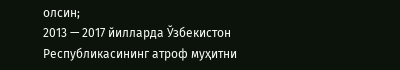олсин;
2013 — 2017 йилларда Ўзбекистон Республикасининг атроф муҳитни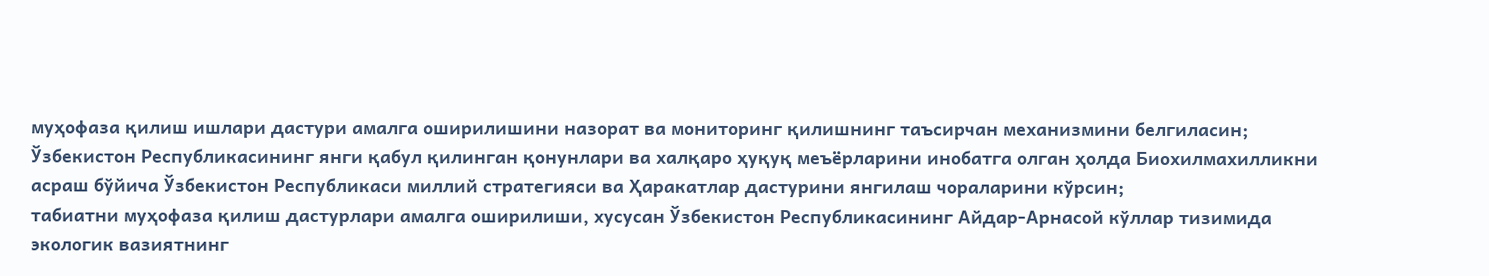муҳофаза қилиш ишлари дастури амалга оширилишини назорат ва мониторинг қилишнинг таъсирчан механизмини белгиласин;
Ўзбекистон Республикасининг янги қабул қилинган қонунлари ва халқаро ҳуқуқ меъёрларини инобатга олган ҳолда Биохилмахилликни асраш бўйича Ўзбекистон Республикаси миллий стратегияси ва Ҳаракатлар дастурини янгилаш чораларини кўрсин;
табиатни муҳофаза қилиш дастурлари амалга оширилиши, хусусан Ўзбекистон Республикасининг Айдар-Арнасой кўллар тизимида экологик вазиятнинг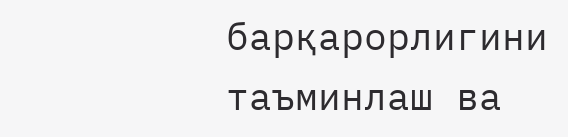барқарорлигини таъминлаш ва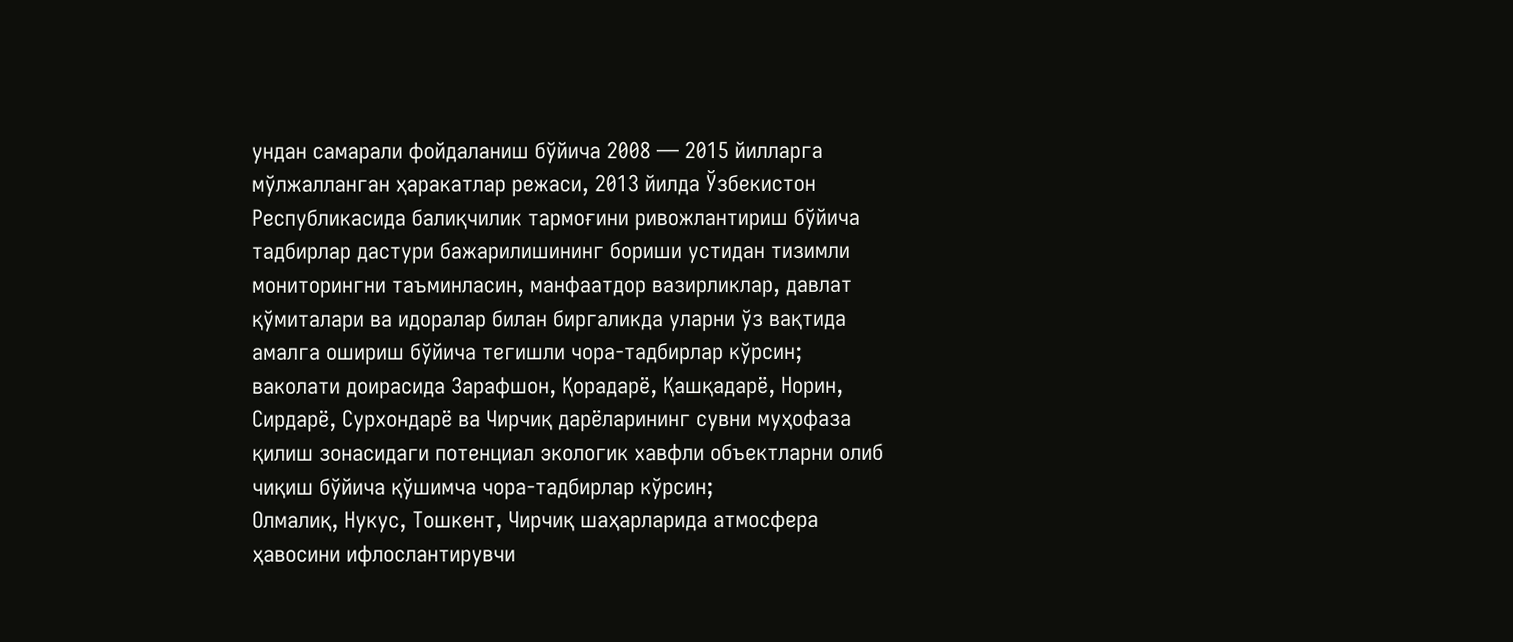ундан самарали фойдаланиш бўйича 2008 — 2015 йилларга мўлжалланган ҳаракатлар режаси, 2013 йилда Ўзбекистон Республикасида балиқчилик тармоғини ривожлантириш бўйича тадбирлар дастури бажарилишининг бориши устидан тизимли мониторингни таъминласин, манфаатдор вазирликлар, давлат қўмиталари ва идоралар билан биргаликда уларни ўз вақтида амалга ошириш бўйича тегишли чора-тадбирлар кўрсин;
ваколати доирасида Зарафшон, Қорадарё, Қашқадарё, Норин, Сирдарё, Сурхондарё ва Чирчиқ дарёларининг сувни муҳофаза қилиш зонасидаги потенциал экологик хавфли объектларни олиб чиқиш бўйича қўшимча чора-тадбирлар кўрсин;
Олмалиқ, Нукус, Тошкент, Чирчиқ шаҳарларида атмосфера ҳавосини ифлослантирувчи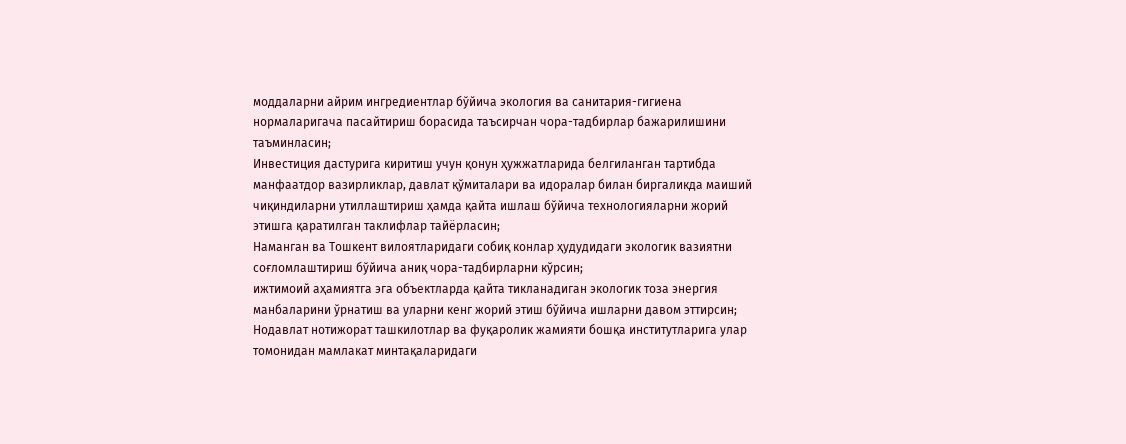моддаларни айрим ингредиентлар бўйича экология ва санитария-гигиена нормаларигача пасайтириш борасида таъсирчан чора-тадбирлар бажарилишини таъминласин;
Инвестиция дастурига киритиш учун қонун ҳужжатларида белгиланган тартибда манфаатдор вазирликлар, давлат қўмиталари ва идоралар билан биргаликда маиший чиқиндиларни утиллаштириш ҳамда қайта ишлаш бўйича технологияларни жорий этишга қаратилган таклифлар тайёрласин;
Наманган ва Тошкент вилоятларидаги собиқ конлар ҳудудидаги экологик вазиятни соғломлаштириш бўйича аниқ чора-тадбирларни кўрсин;
ижтимоий аҳамиятга эга объектларда қайта тикланадиган экологик тоза энергия манбаларини ўрнатиш ва уларни кенг жорий этиш бўйича ишларни давом эттирсин;
Нодавлат нотижорат ташкилотлар ва фуқаролик жамияти бошқа институтларига улар томонидан мамлакат минтақаларидаги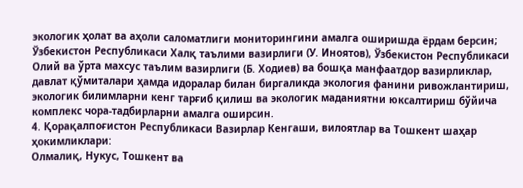экологик ҳолат ва аҳоли саломатлиги мониторингини амалга оширишда ёрдам берсин;
Ўзбекистон Республикаси Халқ таълими вазирлиги (У. Иноятов), Ўзбекистон Республикаси Олий ва ўрта махсус таълим вазирлиги (Б. Ходиев) ва бошқа манфаатдор вазирликлар, давлат қўмиталари ҳамда идоралар билан биргаликда экология фанини ривожлантириш, экологик билимларни кенг тарғиб қилиш ва экологик маданиятни юксалтириш бўйича комплекс чора-тадбирларни амалга оширсин.
4. Қорақалпоғистон Республикаси Вазирлар Кенгаши, вилоятлар ва Тошкент шаҳар ҳокимликлари:
Олмалиқ, Нукус, Тошкент ва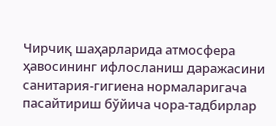Чирчиқ шаҳарларида атмосфера ҳавосининг ифлосланиш даражасини санитария-гигиена нормаларигача пасайтириш бўйича чора-тадбирлар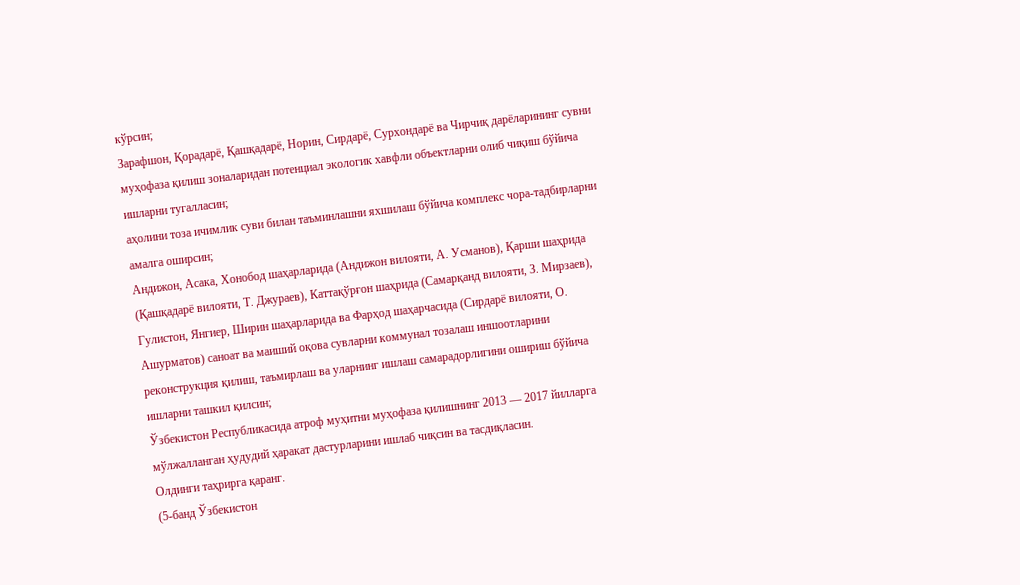кўрсин;
Зарафшон, Қорадарё, Қашқадарё, Норин, Сирдарё, Сурхондарё ва Чирчиқ дарёларининг сувни муҳофаза қилиш зоналаридан потенциал экологик хавфли объектларни олиб чиқиш бўйича ишларни тугалласин;
аҳолини тоза ичимлик суви билан таъминлашни яхшилаш бўйича комплекс чора-тадбирларни амалга оширсин;
Андижон, Асака, Хонобод шаҳарларида (Андижон вилояти, А. Усманов), Қарши шаҳрида (Қашқадарё вилояти, Т. Джураев), Каттақўрғон шаҳрида (Самарқанд вилояти, З. Мирзаев), Гулистон, Янгиер, Ширин шаҳарларида ва Фарҳод шаҳарчасида (Сирдарё вилояти, О. Ашурматов) саноат ва маиший оқова сувларни коммунал тозалаш иншоотларини реконструкция қилиш, таъмирлаш ва уларнинг ишлаш самарадорлигини ошириш бўйича ишларни ташкил қилсин;
Ўзбекистон Республикасида атроф муҳитни муҳофаза қилишнинг 2013 — 2017 йилларга мўлжалланган ҳудудий ҳаракат дастурларини ишлаб чиқсин ва тасдиқласин.
Олдинги таҳрирга қаранг.
(5-банд Ўзбекистон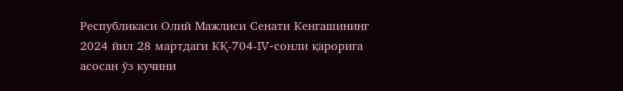Республикаси Олий Мажлиси Сенати Кенгашининг 2024 йил 28 мартдаги КҚ-704-IV-сонли қарорига асосан ўз кучини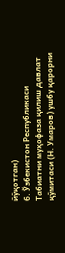йўқотган)
6. Ўзбекистон Республикаси Табиатни муҳофаза қилиш давлат қўмитаси (Н. Умаров) ушбу қарорни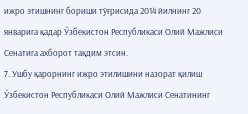ижро этишнинг бориши тўғрисида 2014 йилнинг 20 январига қадар Ўзбекистон Республикаси Олий Мажлиси Сенатига ахборот тақдим этсин.
7. Ушбу қарорнинг ижро этилишини назорат қилиш Ўзбекистон Республикаси Олий Мажлиси Сенатининг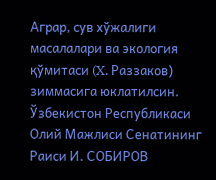Аграр, сув хўжалиги масалалари ва экология қўмитаси (X. Раззаков) зиммасига юклатилсин.
Ўзбекистон Республикаси Олий Мажлиси Сенатининг Раиси И. СОБИРОВ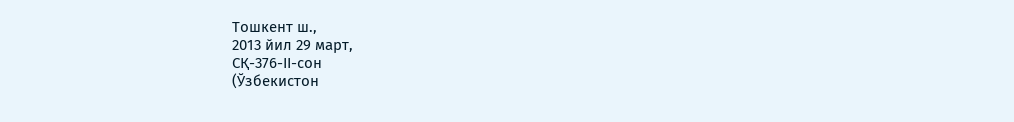Тошкент ш.,
2013 йил 29 март,
CҚ-376-II-сон
(Ўзбекистон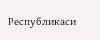Республикаси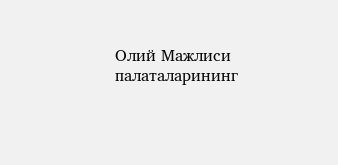Олий Мажлиси палаталарининг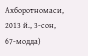Ахборотномаси, 2013 й., 3-сон, 67-модда)